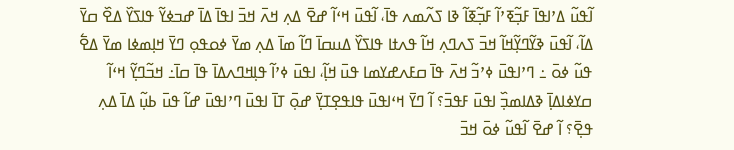ߊ߬ߟߎ߬ ߡߴߊߟߊ߫ ߓߏ߲߬ߧߴߊ߬ ߓߏ߲߬ߧߊ߬ ߢߊ ߖߍ߬ߘߍ ߟߊ߫، ߊ߬ߟߎ߫ ߞߵߊ߬ ߝߐ߫ ߡߍ߲ ߞߍ߫ ߞߏ߫ ߊߟߊ߫ ߡߊ߫ ߝߏߦߌ߬ ߟߊߖߌ߰ ߡߐ߰ ߛߌ߫ ߡߊ߬، ߊ߬ߟߎ߫ ߢߌ߬ߣߌ߲߬ߞߊ߬ ߞߏ߫ ߖߍߣߍ߲ ߞߊ߬ ߟߍߙߊ ߟߊߖߌ߰ ߡߎߛߊ߫ ߣߊ߬ ߘߊ߫ ߡߍ߲ ߘߌ߫ ߦߋߟߋ߲ ߣߌ߫ ߞߊ߲ߘߦߊ ߘߌ߫ ߡߐ߱ ߟߎ߬ ߦߋ߫ ߸ ߣߴߊߟߎ߫ ߦߴߏ߬ ߞߍ߫ ߟߊ߫ ߛߓߍߝߌߘߊ ߟߎ߫ ߞߊ߲߬، ߊߟߎ߫ ߦߴߊ߬ ߟߊ߲ߞߣߍߡߊ߫ ߟߊ߫ ߛߊ߫߸ ߞߏ߬ߣߌ߲߬ ߞߵߊ߬ ߛߌߦߊߡߊ߲߫ ߢߡߊߘߏ߲߰ ߊߟߎ߫ ߓߟߏ߫؟ ߊ߬ ߣߌ߫ ߞߵߊߟߎ߫ ߟߊߟߐ߲ߠߌ߲߫ ߝߋ߲߫ ߠߊ߫ ߊߟߎ߫ ߣߴߊߟߎ߫ ߝߊ߬ ߟߎ߫ ߕߎ߲߬ ߡߊ߫ ߡߍ߲ ߟߐ߲߫؟ ߊ߬ ߝߐ߫ ߊ߬ߟߎ߬ ߦߋ߫ ߞߏ߫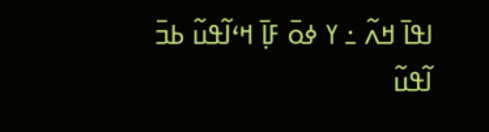ߊߟߊ߫ ߞߍ߬ ߸ ߌ ߦߋ߫ ߓߊ߲߫ ߞߵߊ߬ߟߎ߬ ߕߏ߫ ߊ߬ߟߎ߬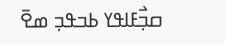ߛߏ߲߯ߓߊߟߌ ߕߏߟߏ߲ ߘߐ߫